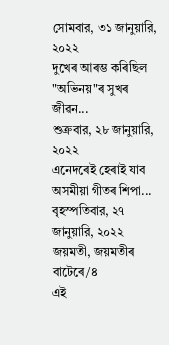সোমবার, ৩১ জানুয়ারি, ২০২২
দুখেৰ আৰম্ভ কৰিছিল "অভিনয়"ৰ সুখৰ জীৱন...
শুক্রবার, ২৮ জানুয়ারি, ২০২২
এনেদৰেই হেৰাই যাব অসমীয়া গীতৰ শিপা...
বৃহস্পতিবার, ২৭ জানুয়ারি, ২০২২
জয়মতী, জয়মতীৰ বাটেৰে/৪
এই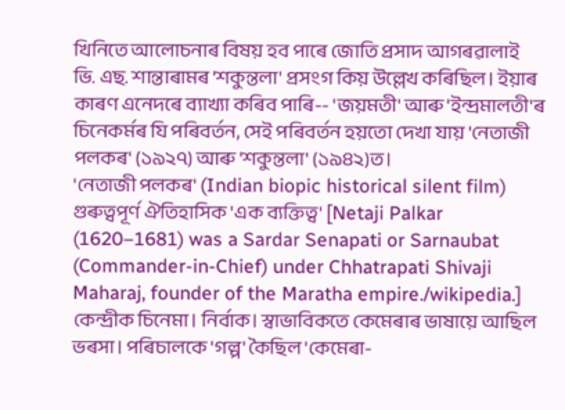খিনিতে আলোচনাৰ বিষয় হব পাৰে জোতি প্ৰসাদ আগৰৱালাই ভি. এছ. শান্তাৰামৰ 'শকুন্তলা' প্ৰসংগ কিয় উল্লেখ কৰিছিল। ইয়াৰ কাৰণ এনেদৰে ব্যাখ্যা কৰিব পাৰি-- 'জয়মতী' আৰু 'ইন্দ্ৰমালতী'ৰ চিনেকৰ্মৰ যি পৰিবৰ্তন, সেই পৰিবৰ্তন হয়তো দেখা যায় 'নেতাজী পলকৰ' (১৯২৭) আৰু 'শকুন্তলা' (১৯৪২)ত।
'নেতাজী পলকৰ' (Indian biopic historical silent film) গুৰুত্বপূর্ণ ঐতিহাসিক 'এক ব্যক্তিত্ব' [Netaji Palkar (1620–1681) was a Sardar Senapati or Sarnaubat (Commander-in-Chief) under Chhatrapati Shivaji Maharaj, founder of the Maratha empire./wikipedia.] কেন্দ্ৰীক চিনেমা। নিৰ্বাক। স্বাভাবিকতে কেমেৰাৰ ভাষায়ে আছিল ভৰসা। পৰিচালকে 'গল্প' কৈছিল 'কেমেৰা-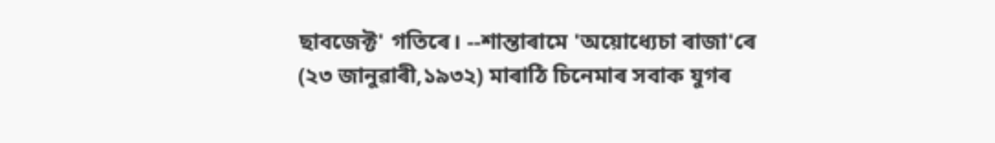ছাবজেক্ট' গতিৰে। --শান্তাৰামে 'অয়োধ্যেচা ৰাজা'ৰে (২৩ জানুৱাৰী,১৯৩২) মাৰাঠি চিনেমাৰ সবাক যুগৰ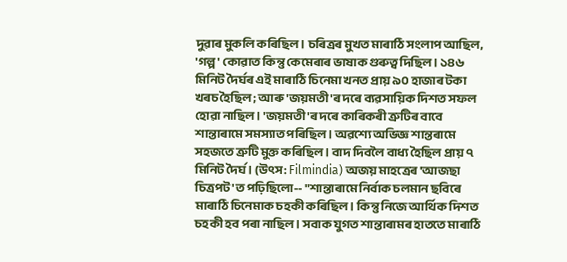দুৱাৰ মুকলি কৰিছিল। চৰিত্ৰৰ মুখত মাৰাঠি সংলাপ আছিল, 'গল্প' কোৱাত কিন্তু কেমেৰাৰ ভাষাক গুৰুত্ব দিছিল। ১৪৬ মিনিট দৈৰ্ঘৰ এই মাৰাঠি চিনেমা খনত প্ৰায় ৯০ হাজাৰ টকা খৰচ হৈছিল; আৰু 'জয়মতী'ৰ দৰে ব্যৱসায়িক দিশত সফল হোৱা নাছিল। 'জয়মতী'ৰ দৰে কাৰিকৰী ত্ৰুটিৰ বাবে শান্তাৰামে সমস্যাত পৰিছিল। অৱশ্যে অভিজ্ঞ শান্তৰামে সহজতে ত্ৰুটি মুক্ত কৰিছিল। বাদ দিবলৈ বাধ্য হৈছিল প্ৰায় ৭ মিনিট দৈৰ্ঘ। (উৎস: Filmindia) অজয় মাহত্ৰেৰ 'আজছা চিত্ৰপট'ত পঢ়িছিলো-- "শান্তাৰামে নিৰ্বাক চলমান ছবিৰে মাৰাঠি চিনেমাক চহকী কৰিছিল। কিন্তু নিজে আৰ্থিক দিশত চহকী হব পৰা নাছিল। সবাক যুগত শান্তাৰামৰ হাততে মাৰাঠি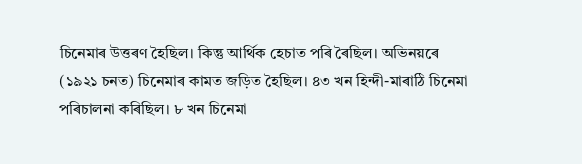চিনেমাৰ উত্তৰণ হৈছিল। কিন্তু আৰ্থিক হেচাত পৰি ৰৈছিল। অভিনয়ৰে (১৯২১ চনত) চিনেমাৰ কামত জড়িত হৈছিল। ৪৩ খন হিন্দী-মাৰাঠি চিনেমা পৰিচালনা কৰিছিল। ৮ খন চিনেমা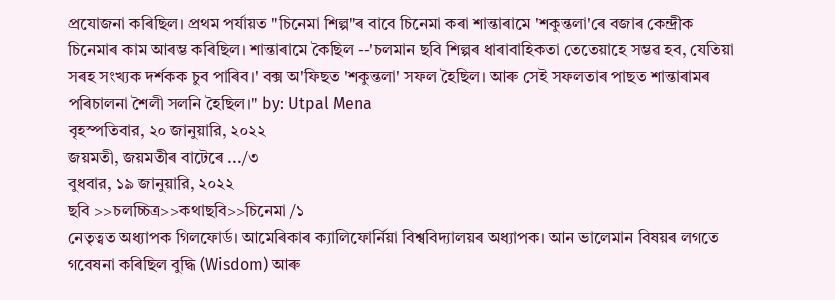প্ৰযোজনা কৰিছিল। প্ৰথম পৰ্যায়ত "চিনেমা শিল্প"ৰ বাবে চিনেমা কৰা শান্তাৰামে 'শকুন্তলা'ৰে বজাৰ কেন্দ্ৰীক চিনেমাৰ কাম আৰম্ভ কৰিছিল। শান্তাৰামে কৈছিল --'চলমান ছবি শিল্পৰ ধাৰাবাহিকতা তেতেয়াহে সম্ভৱ হব, যেতিয়া সৰহ সংখ্যক দৰ্শকক চুব পাৰিব।' বক্স অ'ফিছত 'শকুন্তলা' সফল হৈছিল। আৰু সেই সফলতাৰ পাছত শান্তাৰামৰ পৰিচালনা শৈলী সলনি হৈছিল।" by: Utpal Mena
বৃহস্পতিবার, ২০ জানুয়ারি, ২০২২
জয়মতী, জয়মতীৰ বাটেৰে .../৩
বুধবার, ১৯ জানুয়ারি, ২০২২
ছবি >>চলচ্চিত্ৰ>>কথাছবি>>চিনেমা /১
নেতৃত্বত অধ্যাপক গিলফোর্ড। আমেৰিকাৰ ক্যালিফোর্নিয়া বিশ্ববিদ্যালয়ৰ অধ্যাপক। আন ভালেমান বিষয়ৰ লগতে গবেষনা কৰিছিল বুদ্ধি (Wisdom) আৰু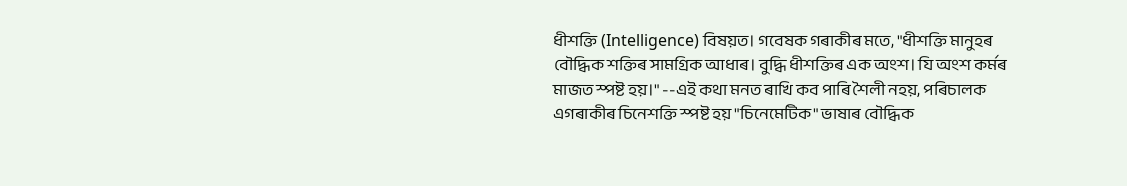ধীশক্তি (Intelligence) বিষয়ত। গবেষক গৰাকীৰ মতে, "ধীশক্তি মানুহৰ বৌদ্ধিক শক্তিৰ সামগ্রিক আধাৰ। বুদ্ধি ধীশক্তিৰ এক অংশ। যি অংশ কৰ্মৰ মাজত স্পষ্ট হয়।" --এই কথা মনত ৰাখি কব পাৰি শৈলী নহয়, পৰিচালক এগৰাকীৰ চিনেশক্তি স্পষ্ট হয় "চিনেমেটিক" ভাষাৰ বৌদ্ধিক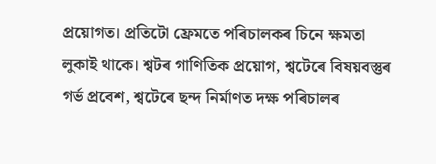প্ৰয়োগত। প্ৰতিটো ফ্ৰেমতে পৰিচালকৰ চিনে ক্ষমতা লুকাই থাকে। শ্বটৰ গাণিতিক প্ৰয়োগ, শ্বটেৰে বিষয়বস্তুৰ গৰ্ভ প্ৰবেশ, শ্বটেৰে ছন্দ নিৰ্মাণত দক্ষ পৰিচালৰ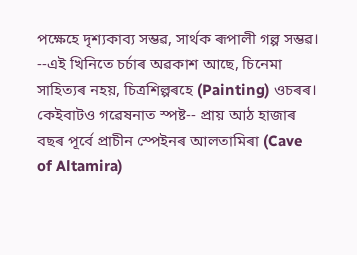পক্ষেহে দৃশ্যকাব্য সম্ভৱ, সাৰ্থক ৰূপালী গল্প সম্ভৱ। --এই খিনিতে চৰ্চাৰ অৱকাশ আছে, চিনেমা সাহিত্যৰ নহয়, চিত্ৰশিল্পৰহে (Painting) ওচৰৰ। কেইবাটও গৱেষনাত স্পষ্ট-- প্ৰায় আঠ হাজাৰ বছৰ পূৰ্বে প্ৰাচীন স্পেইনৰ আলতামিৰা (Cave of Altamira)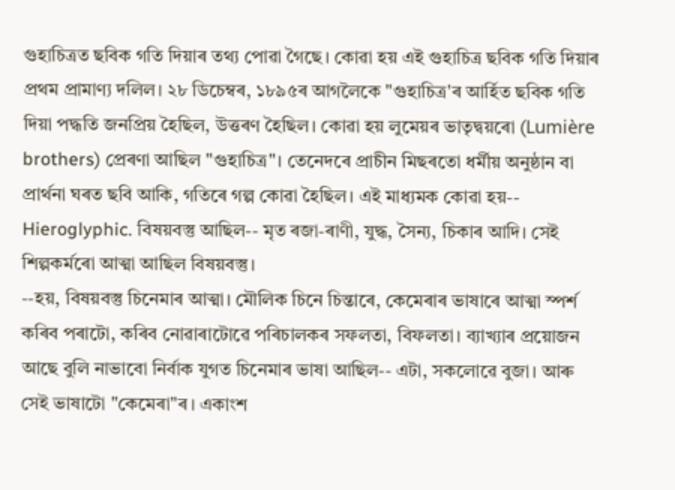গুহাচিত্ৰত ছবিক গতি দিয়াৰ তথ্য পোৱা গৈছে। কোৱা হয় এই গুহাচিত্ৰ ছবিক গতি দিয়াৰ প্ৰথম প্ৰামাণ্য দলিল। ২৮ ডিচেম্বৰ, ১৮৯৫ৰ আগলৈকে "গুহাচিত্ৰ'ৰ আৰ্হিত ছবিক গতি দিয়া পদ্ধতি জনপ্ৰিয় হৈছিল, উত্তৰণ হৈছিল। কোৱা হয় লুমেয়ৰ ভাতৃদ্বয়ৰো (Lumière brothers) প্ৰেৰণা আছিল "গুহাচিত্ৰ"। তেনেদৰে প্ৰাচীন মিছৰতো ধৰ্মীয় অনুষ্ঠান বা প্ৰাৰ্থনা ঘৰত ছবি আকি, গতিৰে গল্প কোৱা হৈছিল। এই মাধ্যমক কোৱা হয়-- Hieroglyphic. বিষয়বস্তু আছিল-- মৃত ৰজা-ৰাণী, যুদ্ধ, সৈন্য, চিকাৰ আদি। সেই শিল্পকৰ্মৰো আত্মা আছিল বিষয়বস্তু।
--হয়, বিষয়বস্তু চিনেমাৰ আত্মা। মৌলিক চিনে চিন্তাৰে, কেমেৰাৰ ভাষাৰে আত্মা স্পৰ্শ কৰিব পৰাটো, কৰিব নোৱাৰাটোৱে পৰিচালকৰ সফলতা, বিফলতা। ব্যাখ্যাৰ প্ৰয়োজন আছে বুলি নাভাবো নিৰ্বাক যুগত চিনেমাৰ ভাষা আছিল-- এটা, সকলোৱে বুজা। আৰু সেই ভাষাটো "কেমেৰা"ৰ। একাংশ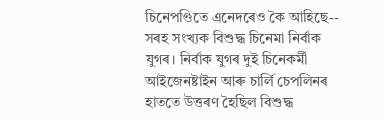চিনেপণ্ডিতে এনেদৰেও কৈ আহিছে-- সৰহ সংখ্যক বিশুদ্ধ চিনেমা নিৰ্বাক যুগৰ। নিৰ্বাক যুগৰ দুই চিনেকৰ্মী আইজেনষ্টাইন আৰু চাৰ্লি চেপলিনৰ হাততে উত্তৰণ হৈছিল বিশুদ্ধ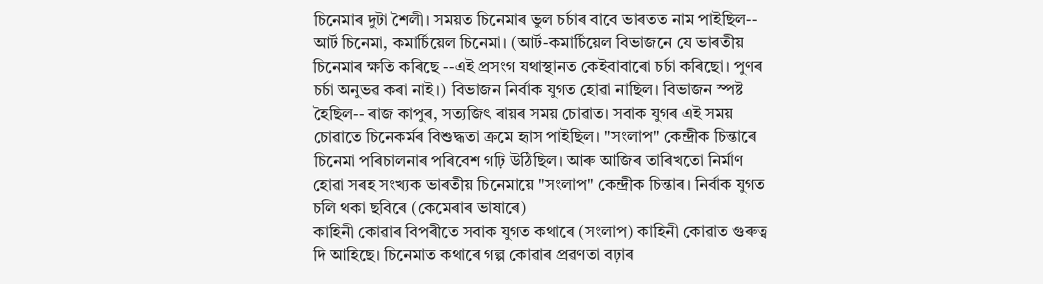চিনেমাৰ দুটা শৈলী। সময়ত চিনেমাৰ ভুল চৰ্চাৰ বাবে ভাৰতত নাম পাইছিল-- আৰ্ট চিনেমা, কমাৰ্চিয়েল চিনেমা। (আৰ্ট-কমাৰ্চিয়েল বিভাজনে যে ভাৰতীয় চিনেমাৰ ক্ষতি কৰিছে --এই প্ৰসংগ যথাস্থানত কেইবাবাৰো চৰ্চা কৰিছো। পুণৰ চৰ্চা অনুভৱ কৰা নাই।) বিভাজন নিৰ্বাক যুগত হোৱা নাছিল। বিভাজন স্পষ্ট হৈছিল-- ৰাজ কাপুৰ, সত্যজিৎ ৰায়ৰ সময় চোৱাত। সবাক যুগৰ এই সময় চোৱাতে চিনেকৰ্মৰ বিশুদ্ধতা ক্ৰমে হৃাস পাইছিল। "সংলাপ" কেন্দ্ৰীক চিন্তাৰে চিনেমা পৰিচালনাৰ পৰিবেশ গঢ়ি উঠিছিল। আৰু আজিৰ তাৰিখতো নিৰ্মাণ হোৱা সৰহ সংখ্যক ভাৰতীয় চিনেমায়ে "সংলাপ" কেন্দ্ৰীক চিন্তাৰ। নিৰ্বাক যুগত চলি থকা ছবিৰে (কেমেৰাৰ ভাষাৰে)
কাহিনী কোৱাৰ বিপৰীতে সবাক যুগত কথাৰে (সংলাপ) কাহিনী কোৱাত গুৰুত্ব দি আহিছে। চিনেমাত কথাৰে গল্প কোৱাৰ প্ৰৱণতা বঢ়াৰ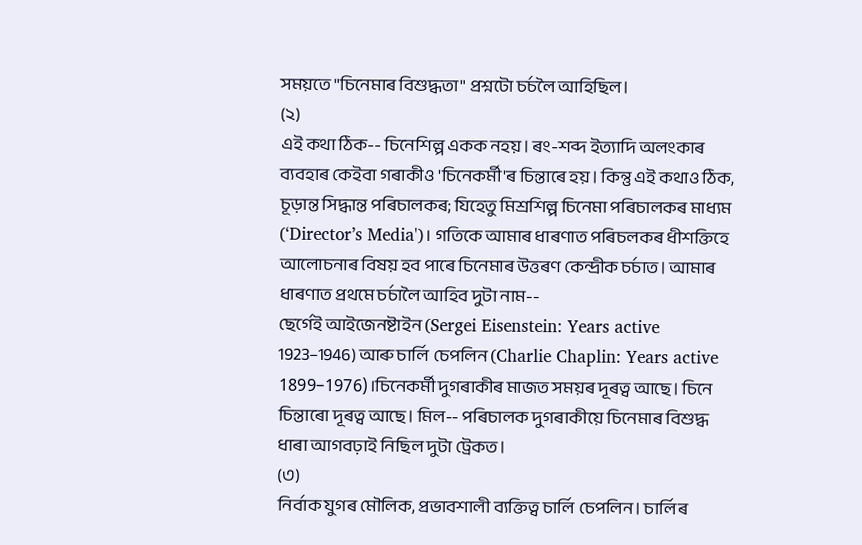সময়তে "চিনেমাৰ বিশুদ্ধতা" প্ৰশ্নটো চৰ্চলৈ আহিছিল।
(২)
এই কথা ঠিক-- চিনেশিল্প একক নহয়। ৰং-শব্দ ইত্যাদি অলংকাৰ ব্যবহাৰ কেইবা গৰাকীও 'চিনেকৰ্মী'ৰ চিন্তাৰে হয়। কিন্তু এই কথাও ঠিক, চূড়ান্ত সিদ্ধান্ত পৰিচালকৰ; যিহেতু মিশ্রশিল্প চিনেমা পৰিচালকৰ মাধ্যম (‘Director’s Media')। গতিকে আমাৰ ধাৰণাত পৰিচলকৰ ধীশক্তিহে আলোচনাৰ বিষয় হব পাৰে চিনেমাৰ উত্তৰণ কেন্দ্ৰীক চৰ্চাত। আমাৰ ধাৰণাত প্ৰথমে চৰ্চালৈ আহিব দুটা নাম--
ছের্গেই আইজেনষ্টাইন (Sergei Eisenstein: Years active 1923–1946) আৰু চার্লি চেপলিন (Charlie Chaplin: Years active 1899–1976)।চিনেকৰ্মী দুগৰাকীৰ মাজত সময়ৰ দূৰত্ব আছে। চিনে চিন্তাৰো দূৰত্ব আছে। মিল-- পৰিচালক দুগৰাকীয়ে চিনেমাৰ বিশুদ্ধ ধাৰা আগবঢ়াই নিছিল দুটা ট্ৰেকত।
(৩)
নিৰ্বাক যুগৰ মৌলিক, প্রভাবশালী ব্যক্তিত্ব চাৰ্লি চেপলিন। চাৰ্লিৰ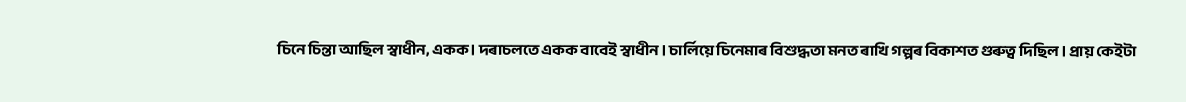চিনে চিন্তা আছিল স্বাধীন, একক। দৰাচলতে একক বাবেই স্বাধীন। চাৰ্লিয়ে চিনেমাৰ বিশুদ্ধতা মনত ৰাখি গল্পৰ বিকাশত গুৰুত্ব দিছিল। প্ৰায় কেইটা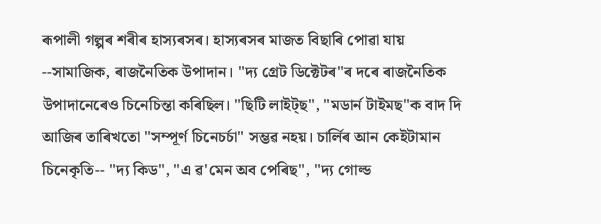ৰূপালী গল্পৰ শৰীৰ হাস্যৰসৰ। হাস্যৰসৰ মাজত বিছাৰি পোৱা যায় --সামাজিক, ৰাজনৈতিক উপাদান। "দ্য গ্রেট ডিক্টেটৰ"ৰ দৰে ৰাজনৈতিক উপাদানেৰেও চিনেচিন্তা কৰিছিল। "ছিটি লাইট্ছ", "মডার্ন টাইমছ"ক বাদ দি আজিৰ তাৰিখতো "সম্পূৰ্ণ চিনেচৰ্চা" সম্ভৱ নহয়। চাৰ্লিৰ আন কেইটামান চিনেকৃতি-- "দ্য কিড", "এ ৱ'মেন অব পেৰিছ", "দ্য গোল্ড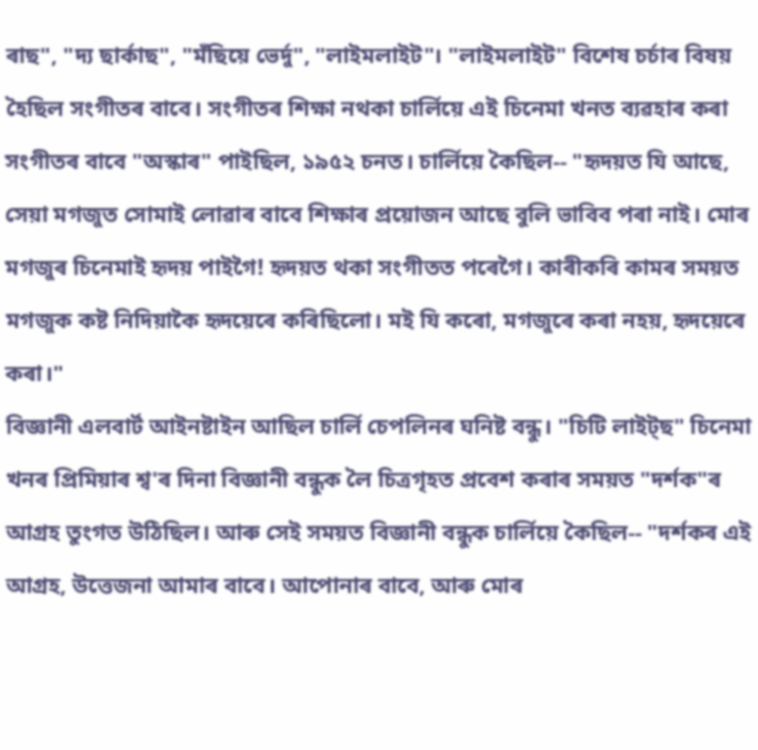ৰাছ", "দ্য ছার্কাছ", "মঁছিয়ে ভের্দু", "লাইমলাইট"। "লাইমলাইট" বিশেষ চৰ্চাৰ বিষয় হৈছিল সংগীতৰ বাবে। সংগীতৰ শিক্ষা নথকা চাৰ্লিয়ে এই চিনেমা খনত ব্যৱহাৰ কৰা সংগীতৰ বাবে "অস্কাৰ" পাইছিল, ১৯৫২ চনত। চাৰ্লিয়ে কৈছিল-- "হৃদয়ত যি আছে, সেয়া মগজুত সোমাই লোৱাৰ বাবে শিক্ষাৰ প্ৰয়োজন আছে বুলি ভাবিব পৰা নাই। মোৰ মগজুৰ চিনেমাই হৃদয় পাইগৈ! হৃদয়ত থকা সংগীতত পৰেগৈ। কাৰীকৰি কামৰ সময়ত মগজুক কষ্ট নিদিয়াকৈ হৃদয়েৰে কৰিছিলো। মই যি কৰো, মগজুৰে কৰা নহয়, হৃদয়েৰে কৰা।"
বিজ্ঞানী এলবাৰ্ট আইনষ্টাইন আছিল চাৰ্লি চেপলিনৰ ঘনিষ্ট বন্ধু। "চিটি লাইট্ছ" চিনেমা খনৰ প্ৰিমিয়াৰ শ্ব'ৰ দিনা বিজ্ঞানী বন্ধুক লৈ চিত্ৰগৃহত প্ৰবেশ কৰাৰ সময়ত "দৰ্শক"ৰ আগ্ৰহ তুংগত উঠিছিল। আৰু সেই সময়ত বিজ্ঞানী বন্ধুক চাৰ্লিয়ে কৈছিল-- "দৰ্শকৰ এই আগ্ৰহ, উত্তেজনা আমাৰ বাবে। আপোনাৰ বাবে, আৰু মোৰ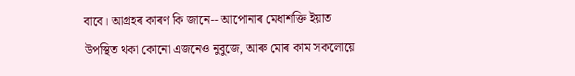বাবে। আগ্ৰহৰ কাৰণ কি জানে-- আপোনাৰ মেধাশক্তি ইয়াত উপস্থিত থকা কোনো এজনেও নুবুজে, আৰু মোৰ কাম সকলোয়ে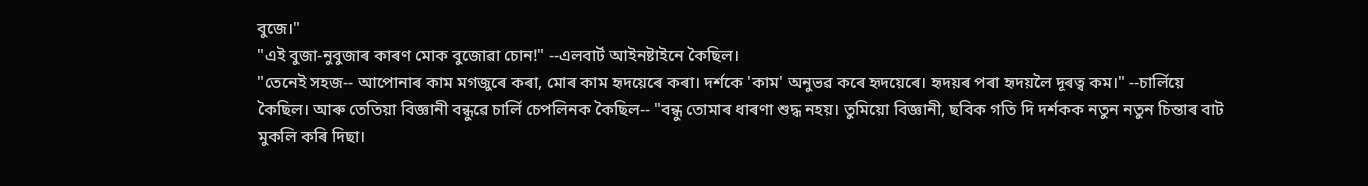বুজে।"
"এই বুজা-নুবুজাৰ কাৰণ মোক বুজোৱা চোন!" --এলবাৰ্ট আইনষ্টাইনে কৈছিল।
"তেনেই সহজ-- আপোনাৰ কাম মগজুৰে কৰা, মোৰ কাম হৃদয়েৰে কৰা। দৰ্শকে 'কাম' অনুভৱ কৰে হৃদয়েৰে। হৃদয়ৰ পৰা হৃদয়লৈ দূৰত্ব কম।" --চাৰ্লিয়ে কৈছিল। আৰু তেতিয়া বিজ্ঞানী বন্ধুৱে চাৰ্লি চেপলিনক কৈছিল-- "বন্ধু তোমাৰ ধাৰণা শুদ্ধ নহয়। তুমিয়ো বিজ্ঞানী, ছবিক গতি দি দৰ্শকক নতুন নতুন চিন্তাৰ বাট মুকলি কৰি দিছা।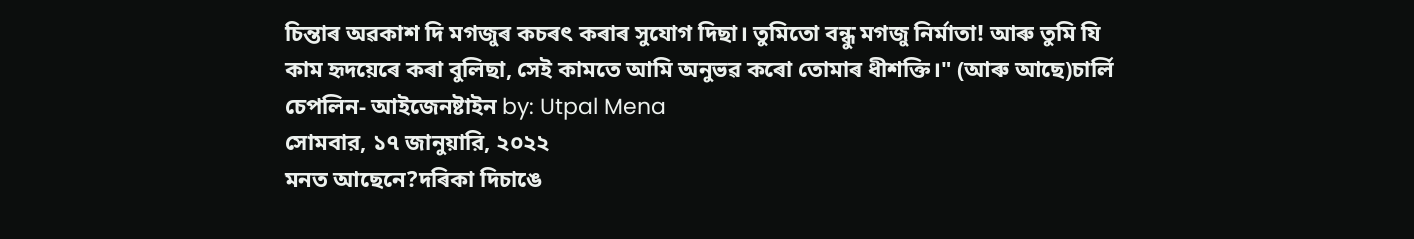চিন্তাৰ অৱকাশ দি মগজুৰ কচৰৎ কৰাৰ সুযোগ দিছা। তুমিতো বন্ধু মগজু নিৰ্মাতা! আৰু তুমি যি কাম হৃদয়েৰে কৰা বুলিছা, সেই কামতে আমি অনুভৱ কৰো তোমাৰ ধীশক্তি।" (আৰু আছে)চাৰ্লি চেপলিন- আইজেনষ্টাইন by: Utpal Mena
সোমবার, ১৭ জানুয়ারি, ২০২২
মনত আছেনে?দৰিকা দিচাঙে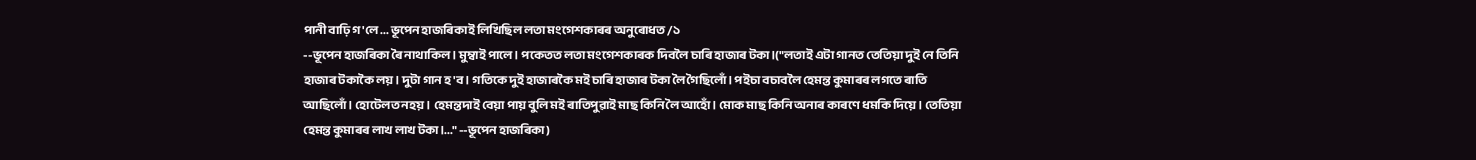পানী বাঢ়ি গ'লে ... ভূপেন হাজৰিকাই লিখিছিল লতা মংগেশকাৰৰ অনুৰোধত /১
--ভূপেন হাজৰিকা ৰৈ নাথাকিল। মুম্বাই পালে। পকেতত লতা মংগেশকাৰক দিবলৈ চাৰি হাজাৰ টকা।("লতাই এটা গানত তেতিয়া দুই নে তিনি হাজাৰ টকাকৈ লয়। দুটা গান হ'ব। গতিকে দুই হাজাৰকৈ মই চাৰি হাজাৰ টকা লৈ গৈছিলোঁ। পইচা বচাবলৈ হেমন্ত কুমাৰৰ লগতে ৰাতি আছিলোঁ। হোটেলত নহয়। হেমন্তদাই বেয়া পায় বুলি মই ৰাতিপুৱাই মাছ কিনি লৈ আহোঁ। মোক মাছ কিনি অনাৰ কাৰণে ধমকি দিয়ে। তেতিয়া হেমন্ত কুমাৰৰ লাখ লাখ টকা।..." --ভূপেন হাজৰিকা)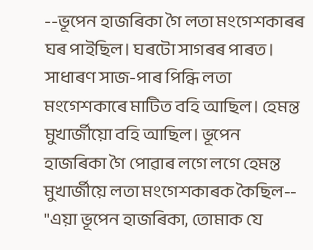--ভূপেন হাজৰিকা গৈ লতা মংগেশকাৰৰ ঘৰ পাইছিল। ঘৰটো সাগৰৰ পাৰত। সাধাৰণ সাজ-পাৰ পিন্ধি লতা মংগেশকাৰে মাটিত বহি আছিল। হেমন্ত মুখাৰ্জীয়ো বহি আছিল। ভূপেন হাজৰিকা গৈ পোৱাৰ লগে লগে হেমন্ত মুখাৰ্জীয়ে লতা মংগেশকাৰক কৈছিল-- "এয়া ভূপেন হাজৰিকা, তোমাক যে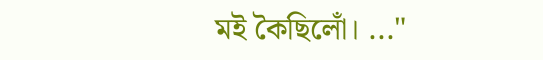মই কৈছিলোঁ। ..."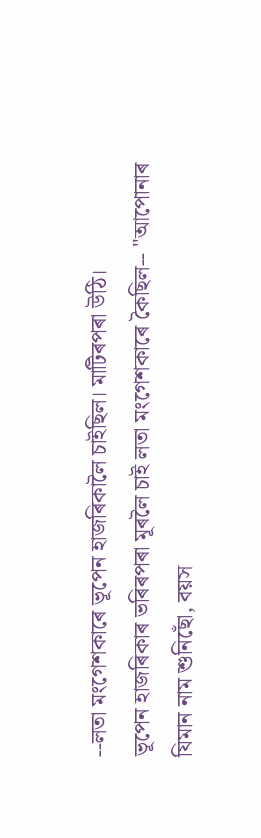--লতা মংগেশকাৰে ভূপেন হাজৰিকালৈ চাইছিল। মাটিৰপৰা উঠি।
ভূপেন হাজৰিকাৰ ভৰিৰপৰা মূৰলৈ চাই লতা মংগেশকাৰে কৈছিল-- "আপোনাৰ যিমান নাম শুনিছোঁ, বয়স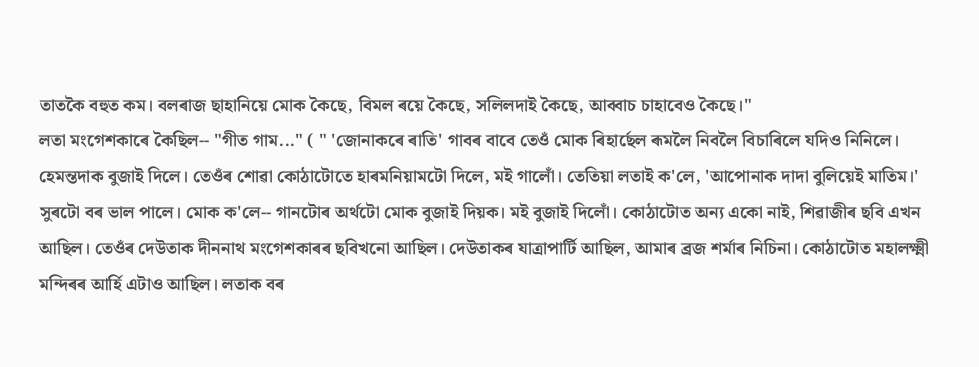তাতকৈ বহুত কম। বলৰাজ ছাহানিয়ে মোক কৈছে, বিমল ৰয়ে কৈছে, সলিলদাই কৈছে, আব্বাচ চাহাবেও কৈছে।"
লতা মংগেশকাৰে কৈছিল-- "গীত গাম..." ( " 'জোনাকৰে ৰাতি' গাবৰ বাবে তেওঁ মোক ৰিহাৰ্ছেল ৰূমলৈ নিবলৈ বিচাৰিলে যদিও নিনিলে। হেমন্তদাক বুজাই দিলে। তেওঁৰ শোৱা কোঠাটোতে হাৰমনিয়ামটো দিলে, মই গালোঁ। তেতিয়া লতাই ক'লে, 'আপোনাক দাদা বুলিয়েই মাতিম।' সুৰটো বৰ ভাল পালে। মোক ক'লে-- গানটোৰ অৰ্থটো মোক বুজাই দিয়ক। মই বুজাই দিলোঁ। কোঠাটোত অন্য একো নাই, শিৱাজীৰ ছবি এখন আছিল। তেওঁৰ দেউতাক দীননাথ মংগেশকাৰৰ ছবিখনো আছিল। দেউতাকৰ যাত্ৰাপাৰ্টি আছিল, আমাৰ ব্ৰজ শৰ্মাৰ নিচিনা। কোঠাটোত মহালক্ষ্মী মন্দিৰৰ আৰ্হি এটাও আছিল। লতাক বৰ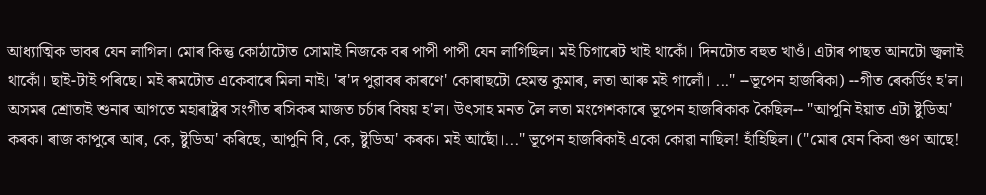আধ্যাত্মিক ভাবৰ যেন লাগিল। মোৰ কিন্তু কোঠাটোত সোমাই নিজকে বৰ পাপী পাপী যেন লাগিছিল। মই চিগাৰেট খাই থাকোঁ। দিনটোত বহুত খাওঁ। এটাৰ পাছত আনটো জ্বলাই থাকোঁ। ছাই-টাই পৰিছে। মই ৰূমটোত একেবাৰে মিলা নাই। 'ৰ'দ পুৱাবৰ কাৰণে' কোৰাছটো হেমন্ত কুমাৰ, লতা আৰু মই গালোঁ। ..." --ভূপেন হাজৰিকা) --গীত ৰেকৰ্ডিং হ'ল। অসমৰ শ্ৰোতাই শুনাৰ আগতে মহাৰাষ্ট্ৰৰ সংগীত ৰসিকৰ মাজত চৰ্চাৰ বিষয় হ'ল। উৎসাহ মনত লৈ লতা মংগেশকাৰে ভূপেন হাজৰিকাক কৈছিল-- "আপুনি ইয়াত এটা ষ্টুডিঅ' কৰক। ৰাজ কাপুৰে আৰ, কে, ষ্টুডিঅ' কৰিছে, আপুনি বি, কে, ষ্টুডিঅ' কৰক। মই আছোঁ।..." ভূপেন হাজৰিকাই একো কোৱা নাছিল! হাঁহিছিল। ("মোৰ যেন কিবা গুণ আছে!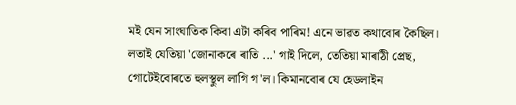মই যেন সাংঘাতিক কিবা এটা কৰিব পাৰিম! এনে ভাৱত কথাবোৰ কৈছিল। লতাই যেতিয়া 'জোনাকৰে ৰাতি ...' গাই দিলে, তেতিয়া মাৰাঠী প্ৰেছ, গোটেইবোৰতে হুলস্থুল লাগি গ'ল। কিমানবোৰ যে হেডলাইন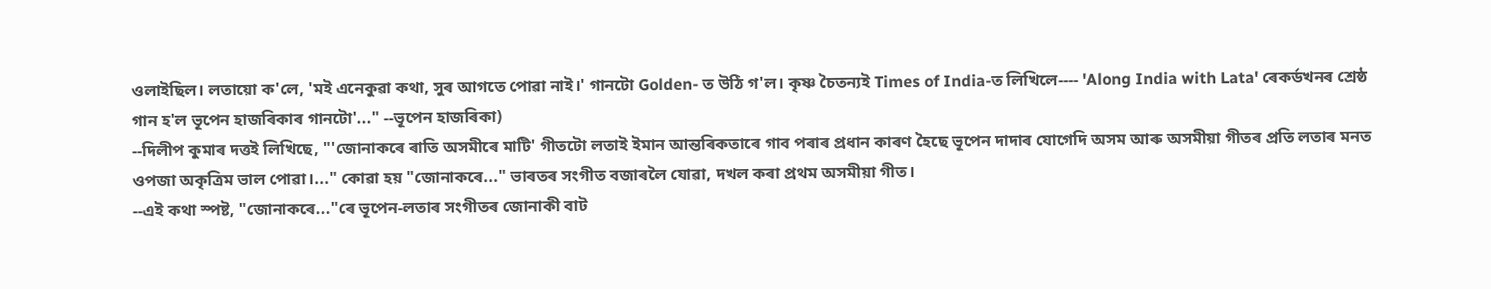ওলাইছিল। লতায়ো ক'লে, 'মই এনেকুৱা কথা, সুৰ আগতে পোৱা নাই।' গানটো Golden- ত উঠি গ'ল। কৃষ্ণ চৈতন্যই Times of India-ত লিখিলে---- 'Along India with Lata' ৰেকৰ্ডখনৰ শ্ৰেষ্ঠ গান হ'ল ভূপেন হাজৰিকাৰ গানটো'..." --ভূপেন হাজৰিকা)
--দিলীপ কুমাৰ দত্তই লিখিছে, "'জোনাকৰে ৰাতি অসমীৰে মাটি' গীতটো লতাই ইমান আন্তৰিকতাৰে গাব পৰাৰ প্ৰধান কাৰণ হৈছে ভূপেন দাদাৰ যোগেদি অসম আৰু অসমীয়া গীতৰ প্ৰতি লতাৰ মনত ওপজা অকৃত্রিম ভাল পোৱা।..." কোৱা হয় "জোনাকৰে..." ভাৰতৰ সংগীত বজাৰলৈ যোৱা, দখল কৰা প্ৰথম অসমীয়া গীত।
--এই কথা স্পষ্ট, "জোনাকৰে..."ৰে ভূপেন-লতাৰ সংগীতৰ জোনাকী বাট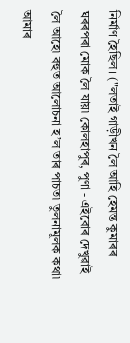নিৰ্মাণ হৈছিল। ("লতাই গাড়ীখন লৈ আহি হেমন্ত কুমাৰৰ ঘৰৰপৰা মোক লৈ যায়৷ কোলহাপুৰ, পুণা - এইবোৰ দেখুৱাই লৈ আহে৷ বহুত আলোচনা হ’ল তাৰ পাচত৷ তুলনামূলক কথা৷ আমাৰ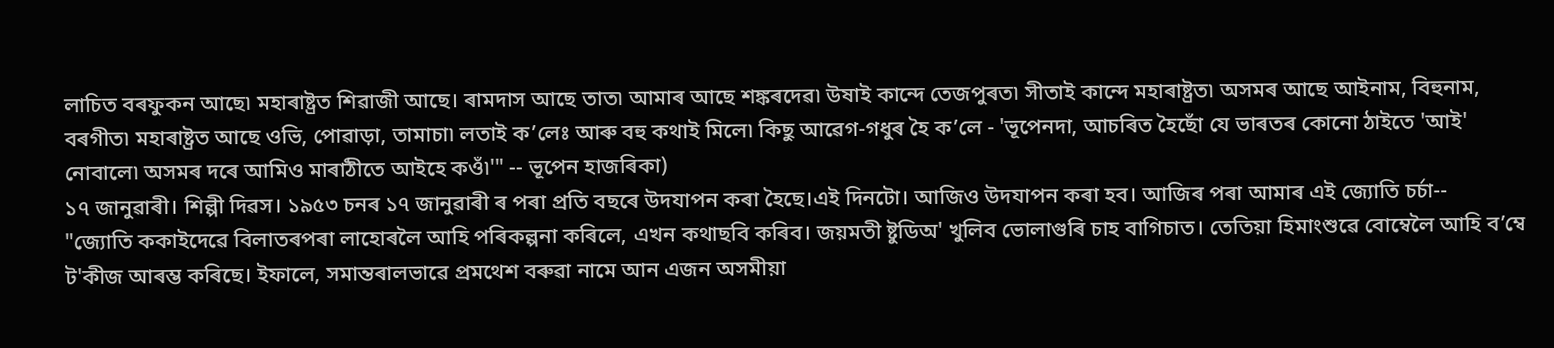লাচিত বৰফুকন আছে৷ মহাৰাষ্ট্ৰত শিৱাজী আছে। ৰামদাস আছে তাত৷ আমাৰ আছে শঙ্কৰদেৱ৷ উষাই কান্দে তেজপুৰত৷ সীতাই কান্দে মহাৰাষ্ট্ৰত৷ অসমৰ আছে আইনাম, বিহুনাম, বৰগীত৷ মহাৰাষ্ট্ৰত আছে ওভি, পোৱাড়া, তামাচা৷ লতাই ক’লেঃ আৰু বহু কথাই মিলে৷ কিছু আৱেগ-গধুৰ হৈ ক’লে - 'ভূপেনদা, আচৰিত হৈছোঁ যে ভাৰতৰ কোনো ঠাইতে 'আই' নোবালে৷ অসমৰ দৰে আমিও মাৰাঠীতে আইহে কওঁ৷'" -- ভূপেন হাজৰিকা)
১৭ জানুৱাৰী। শিল্পী দিৱস। ১৯৫৩ চনৰ ১৭ জানুৱাৰী ৰ পৰা প্ৰতি বছৰে উদযাপন কৰা হৈছে।এই দিনটো। আজিও উদযাপন কৰা হব। আজিৰ পৰা আমাৰ এই জ্যোতি চৰ্চা--
"জ্যোতি ককাইদেৱে বিলাতৰপৰা লাহোৰলৈ আহি পৰিকল্পনা কৰিলে, এখন কথাছবি কৰিব। জয়মতী ষ্টুডিঅ' খুলিব ভোলাগুৰি চাহ বাগিচাত। তেতিয়া হিমাংশুৱে বোম্বেলৈ আহি ব’ম্বে ট'কীজ আৰম্ভ কৰিছে। ইফালে, সমান্তৰালভাৱে প্রমথেশ বৰুৱা নামে আন এজন অসমীয়া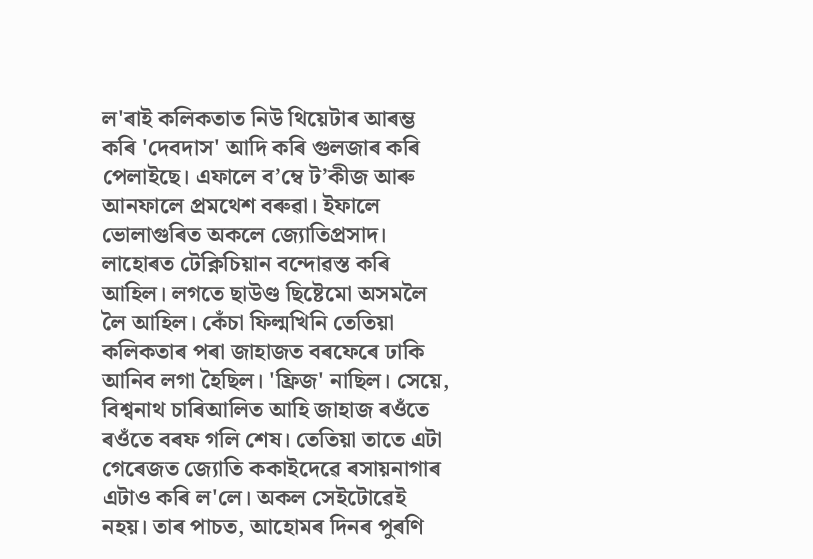ল'ৰাই কলিকতাত নিউ থিয়েটাৰ আৰম্ভ কৰি 'দেবদাস' আদি কৰি গুলজাৰ কৰি পেলাইছে। এফালে ব’ম্বে ট’কীজ আৰু আনফালে প্রমথেশ বৰুৱা। ইফালে ভোলাগুৰিত অকলে জ্যোতিপ্ৰসাদ। লাহোৰত টেক্নিচিয়ান বন্দোৱস্ত কৰি আহিল। লগতে ছাউণ্ড ছিষ্টেমো অসমলৈ লৈ আহিল। কেঁচা ফিল্মখিনি তেতিয়া কলিকতাৰ পৰা জাহাজত বৰফেৰে ঢাকি আনিব লগা হৈছিল। 'ফ্রিজ' নাছিল। সেয়ে, বিশ্বনাথ চাৰিআলিত আহি জাহাজ ৰওঁতে ৰওঁতে বৰফ গলি শেষ। তেতিয়া তাতে এটা গেৰেজত জ্যোতি ককাইদেৱে ৰসায়নাগাৰ এটাও কৰি ল'লে। অকল সেইটোৱেই নহয়। তাৰ পাচত, আহোমৰ দিনৰ পুৰণি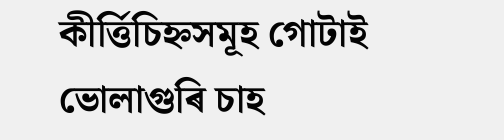কীৰ্ত্তিচিহ্নসমূহ গোটাই ভোলাগুৰি চাহ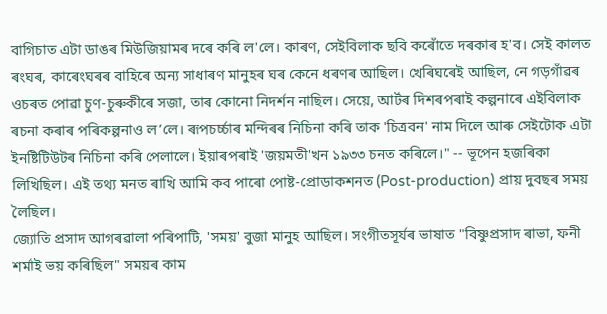বাগিচাত এটা ডাঙৰ মিউজিয়ামৰ দৰে কৰি ল'লে। কাৰণ, সেইবিলাক ছবি কৰোঁতে দৰকাৰ হ'ব। সেই কালত ৰংঘৰ, কাৰেংঘৰৰ বাহিৰে অন্য সাধাৰণ মানুহৰ ঘৰ কেনে ধৰণৰ আছিল। খেৰিঘৰেই আছিল, নে গড়গাঁৱৰ ওচৰত পোৱা চুণ-চুৰুকীৰে সজা, তাৰ কোনো নিদর্শন নাছিল। সেয়ে, আৰ্টৰ দিশৰপৰাই কল্পনাৰে এইবিলাক ৰচনা কৰাৰ পৰিকল্পনাও ল’লে। ৰূপচর্চ্চাৰ মন্দিৰৰ নিচিনা কৰি তাক 'চিত্রবন' নাম দিলে আৰু সেইটোক এটা ইনষ্টিটিউটৰ নিচিনা কৰি পেলালে। ইয়াৰপৰাই 'জয়মতী'খন ১৯৩৩ চনত কৰিলে।" -- ভূপেন হজৰিকা লিখিছিল। এই তথ্য মনত ৰাখি আমি কব পাৰো পোষ্ট-প্রোডাকশনত (Post-production) প্ৰায় দুবছৰ সময় লৈছিল।
জ্যোতি প্ৰসাদ আগৰৱালা পৰিপাটি, 'সময়' বুজা মানুহ আছিল। সংগীতসূৰ্যৰ ভাষাত "বিষ্ণুপ্ৰসাদ ৰাভা, ফনী শৰ্মাই ভয় কৰিছিল" সময়ৰ কাম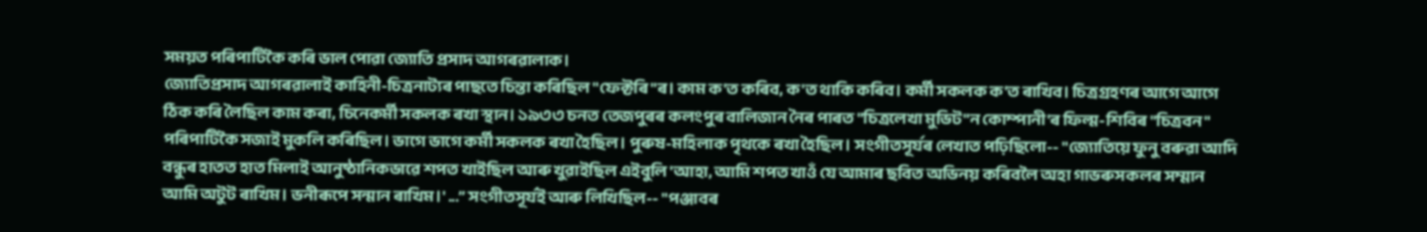সময়ত পৰিপাটিকৈ কৰি ভাল পোৱা জ্যোতি প্ৰসাদ আগৰৱালাক।
জ্যোতিপ্ৰসাদ আগৰৱালাই কাহিনী-চিত্ৰনাট্যৰ পাছতে চিন্তা কৰিছিল "ফেক্টৰি"ৰ। কাম ক'ত কৰিব, ক'ত থাকি কৰিব। কৰ্মী সকলক ক'ত ৰাখিব। চিত্ৰগ্ৰহণৰ আগে আগে ঠিক কৰি লৈছিল কাম কৰা, চিনেকৰ্মী সকলক ৰখা স্থান। ১৯৩৩ চনত তেজপুৰৰ কলংপুৰ বালিজান নৈৰ পাৰত "চিত্রলেখা মুভিট"ন কোম্পানী'ৰ ফিল্ম-শিবিৰ "চিত্ৰবন" পৰিপাটিকৈ সজাই মুকলি কৰিছিল। ভাগে ভাগে কৰ্মী সকলক ৰখা হৈছিল। পুৰুষ-মহিলাক পৃথকে ৰখা হৈছিল। সংগীতসূৰ্যৰ লেখাত পঢ়িছিলো-- "জ্যোতিয়ে ফুনু বৰুৱা আদি বন্ধুৰ হাতত হাত মিলাই আনুষ্ঠানিকভাৱে শপত খাইছিল আৰু খুৱাইছিল এইবুলি 'আহা, আমি শপত খাওঁ যে আমাৰ ছবিত অভিনয় কৰিবলৈ অহা গাভৰুসকলৰ সম্মান আমি অটুট ৰাখিম। ভনীৰূপে সন্মান ৰাখিম।' ...” সংগীতসূৰ্যই আৰু লিখিছিল-- "পঞ্জাবৰ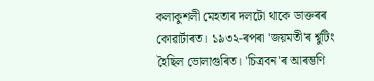কলাকুশলী মেহতাৰ দলটো থাকে ডাক্তৰৰ কোৱাৰ্টাৰত। ১৯৩২-ৰপৰা 'জয়মতী'ৰ শ্বুটিং হৈছিল ভোলাগুৰিত। 'চিত্ৰবন'ৰ আৰম্ভণি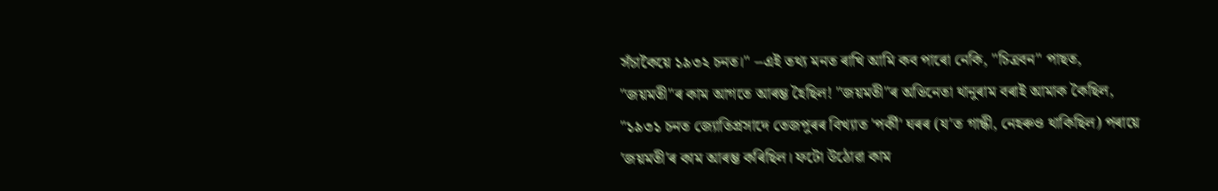সঁচাকৈয়ে ১৯৩২ চনত।" --এই তথ্য মনত ৰাখি আমি কব পাৰো নেকি, "চিত্ৰবন" পাছত, "জয়মতী"ৰ কাম আগতে আৰম্ভ হৈছিল! "জয়মতী"ৰ অভিনেতা থানুৰাম বৰাই আমাক কৈছিল, "১৯৩১ চনত জ্যোতিপ্ৰসাদে তেজপুৰৰ বিখ্যাত 'পৰ্কী' ঘৰৰ (য'ত গান্ধী, নেহৰুও থাকিছিল) পৰায়ে 'জয়মতী'ৰ কাম আৰম্ভ কৰিছিল। ফটো উঠোৱা কাম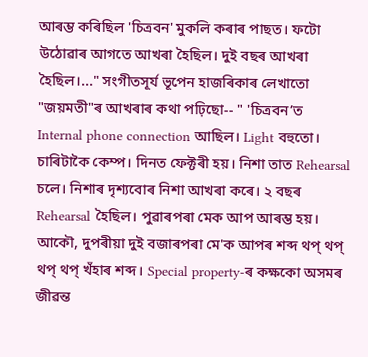আৰম্ভ কৰিছিল 'চিত্ৰবন' মুকলি কৰাৰ পাছত। ফটো উঠোৱাৰ আগতে আখৰা হৈছিল। দুই বছৰ আখৰা হৈছিল।..." সংগীতসূৰ্য ভূপেন হাজৰিকাৰ লেখাতো "জয়মতী"ৰ আখৰাৰ কথা পঢ়িছো-- " 'চিত্ৰবন’ত Internal phone connection আছিল। Light বহুতো। চাৰিটাকৈ কেম্প। দিনত ফেক্টৰী হয়। নিশা তাত Rehearsal চলে। নিশাৰ দৃশ্যবোৰ নিশা আখৰা কৰে। ২ বছৰ Rehearsal হৈছিল। পুৱাৰপৰা মেক আপ আৰম্ভ হয়। আকৌ, দুপৰীয়া দুই বজাৰপৰা মে'ক আপৰ শব্দ থপ্ থপ্ থপ্ থপ্ খঁহাৰ শব্দ। Special property-ৰ কক্ষকো অসমৰ জীৱন্ত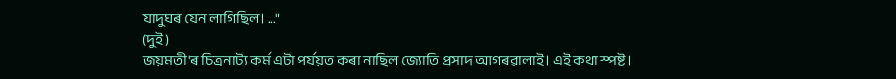যাদুঘৰ যেন লাগিছিল। ..."
(দুই)
জয়মতী'ৰ চিত্ৰনাট্য কৰ্ম এটা পৰ্যয়ত কৰা নাছিল জ্যোতি প্ৰসাদ আগৰৱালাই। এই কথা স্পষ্ট।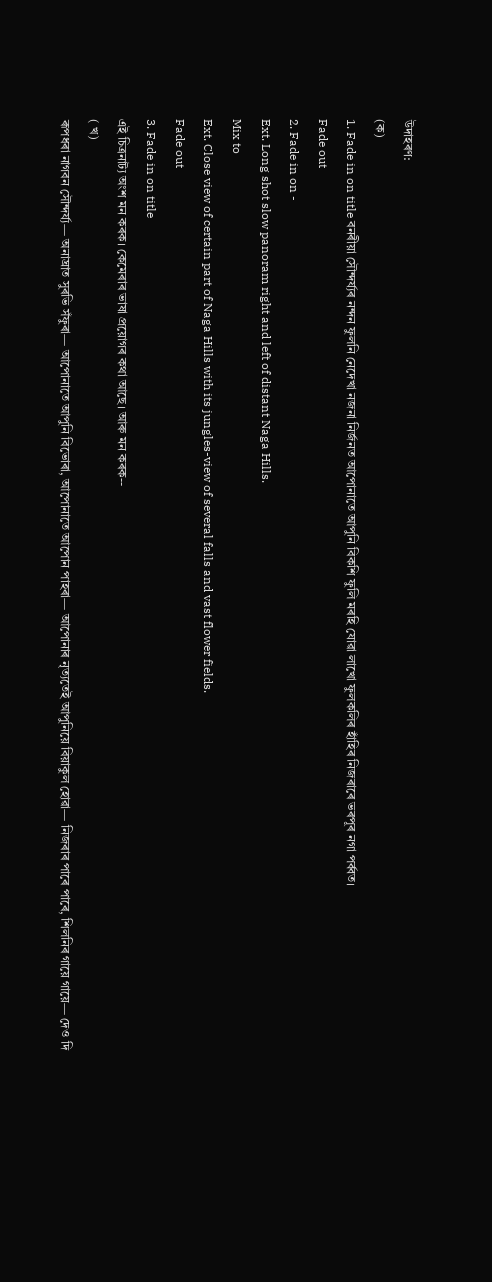উদাহৰণ:
(ক)
1. Fade in on title বনৰীয়া সৌন্দৰ্য্যৰ নন্দন ফুলনি নেদেখা নজনা নির্জনত আপোনাতে আপুনি বিকশি ফুলি মৰহি যোৱা লাখো ফুলকলিৰ হাঁহিৰ নিজৰাৰে ভৰপূৰ নগা পৰ্ব্বত।
Fade out
2. Fade in on -
Ext. Long shot slow panoram right and left of distant Naga Hills.
Mix to
Ext. Close view of certain part of Naga Hills with its jungles-view of several falls and vast flower fields.
Fade out
3. Fade in on title
এই চিত্ৰনাট্য অংশ মন কৰক। কেমেৰাৰ ভাষা প্ৰয়োগৰ কথা আছে। আৰু মন কৰক--
( খ)
ৰূপধৰা নাগবন সৌন্দৰ্য্য— অনাঘ্ৰাত সুৰভি সঁফুৰা— আপোনাতে আপুনি বিভোৰা, আপোনাতে আপোন পাহৰা— আপোনাৰ নৃত্যতেই আপুনিয়ে বিয়াকুল হোৱা— নিজৰাৰ পাৰে পাৰে, শিলনিৰ গায়ে গায়ে— দেও দি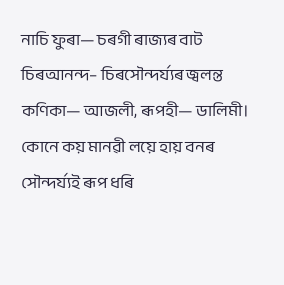নাচি ফুৰা— চৰগী ৰাজ্যৰ বাট চিৰআনন্দ– চিৰসৌন্দৰ্য্যৰ জ্বলন্ত কণিকা— আজলী, ৰূপহী— ডালিমী।
কোনে কয় মানৱী লয়ে হায় বনৰ সৌন্দৰ্য্যই ৰূপ ধৰি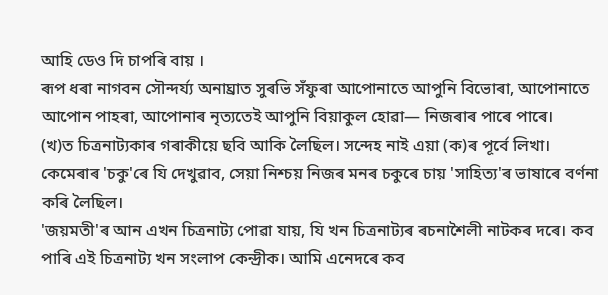আহি ডেও দি চাপৰি বায় ।
ৰূপ ধৰা নাগবন সৌন্দৰ্য্য অনাঘ্ৰাত সুৰভি সঁফুৰা আপোনাতে আপুনি বিভোৰা, আপোনাতে আপোন পাহৰা, আপোনাৰ নৃত্যতেই আপুনি বিয়াকুল হোৱা— নিজৰাৰ পাৰে পাৰে।
(খ)ত চিত্ৰনাট্যকাৰ গৰাকীয়ে ছবি আকি লৈছিল। সন্দেহ নাই এয়া (ক)ৰ পূৰ্বে লিখা। কেমেৰাৰ 'চকু'ৰে যি দেখুৱাব, সেয়া নিশ্চয় নিজৰ মনৰ চকুৰে চায় 'সাহিত্য'ৰ ভাষাৰে বৰ্ণনা কৰি লৈছিল।
'জয়মতী'ৰ আন এখন চিত্ৰনাট্য পোৱা যায়, যি খন চিত্ৰনাট্যৰ ৰচনাশৈলী নাটকৰ দৰে। কব পাৰি এই চিত্ৰনাট্য খন সংলাপ কেন্দ্ৰীক। আমি এনেদৰে কব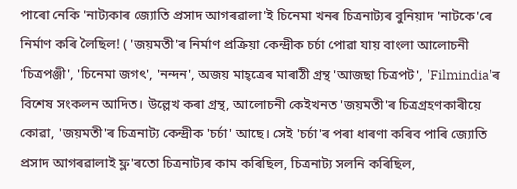পাৰো নেকি 'নাট্যকাৰ জ্যোতি প্ৰসাদ আগৰৱালা'ই চিনেমা খনৰ চিত্ৰনাট্যৰ বুনিয়াদ 'নাটকে'ৰে নিৰ্মাণ কৰি লৈছিল! ( 'জয়মতী'ৰ নিৰ্মাণ প্ৰক্ৰিয়া কেন্দ্ৰীক চৰ্চা পোৱা যায় বাংলা আলোচনী 'চিত্ৰপঞ্জী', 'চিনেমা জগৎ', 'নন্দন', অজয় মাহ্ত্ৰেৰ মাৰাঠী গ্ৰন্থ 'আজছা চিত্ৰপট', 'Filmindia'ৰ বিশেষ সংকলন আদিত। উল্লেখ কৰা গ্ৰন্থ, আলোচনী কেইখনত 'জয়মতী'ৰ চিত্ৰগ্ৰহণকাৰীয়ে কোৱা, 'জয়মতী'ৰ চিত্ৰনাট্য কেন্দ্ৰীক 'চৰ্চা' আছে। সেই 'চৰ্চা'ৰ পৰা ধাৰণা কৰিব পাৰি জ্যোতি প্ৰসাদ আগৰৱালাই ফ্ল'ৰতো চিত্ৰনাট্যৰ কাম কৰিছিল, চিত্ৰনাট্য সলনি কৰিছিল,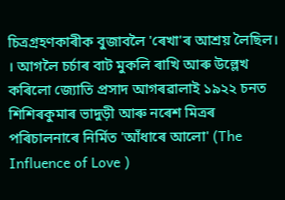চিত্ৰগ্ৰহণকাৰীক বুজাবলৈ 'ৰেখা'ৰ আশ্ৰয় লৈছিল। । আগলৈ চৰ্চাৰ বাট মুকলি ৰাখি আৰু উল্লেখ কৰিলো জ্যোতি প্ৰসাদ আগৰৱালাই ১৯২২ চনত শিশিৰকুমাৰ ভাদুড়ী আৰু নৰেশ মিত্রৰ পৰিচালনাৰে নিৰ্মিত 'আঁধাৰে আলো' (The Influence of Love )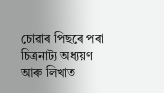চোৱাৰ পিছৰে পৰা চিত্ৰনাট্য অধ্যয়ণ আৰু লিখাত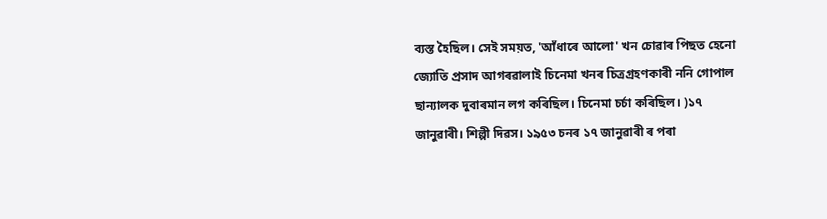ব্যস্ত হৈছিল। সেই সময়ত, 'আঁধাৰে আলো' খন চোৱাৰ পিছত হেনো জ্যোতি প্ৰসাদ আগৰৱালাই চিনেমা খনৰ চিত্ৰগ্ৰহণকাৰী ননি গোপাল ছান্যালক দুবাৰমান লগ কৰিছিল। চিনেমা চৰ্চা কৰিছিল। )১৭ জানুৱাৰী। শিল্পী দিৱস। ১৯৫৩ চনৰ ১৭ জানুৱাৰী ৰ পৰা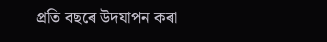প্ৰতি বছৰে উদযাপন কৰা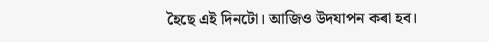হৈছে এই দিনটো। আজিও উদযাপন কৰা হব।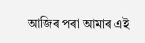আজিৰ পৰা আমাৰ এই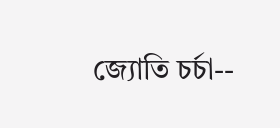জ্যোতি চৰ্চা--